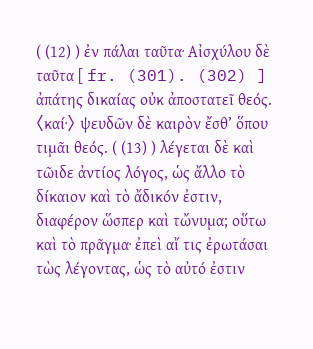( (12) ) ἐν πάλαι ταῦτα· Αἰσχύλου δὲ ταῦτα [ fr. (301). (302) ] ἀπάτης δικαίας οὐκ ἀποστατεῖ θεός. 〈καί·〉 ψευδῶν δὲ καιρὸν ἔσθ’ ὅπου τιμᾶι θεός. ( (13) ) λέγεται δὲ καὶ τῶιδε ἀντίος λόγος, ὡς ἄλλο τὸ δίκαιον καὶ τὸ ἄδικόν ἐστιν, διαφέρον ὥσπερ καὶ τὤνυμα; οὕτω καὶ τὸ πρᾶγμα· ἐπεὶ αἴ τις ἐρωτάσαι τὼς λέγοντας, ὡς τὸ αὐτό ἐστιν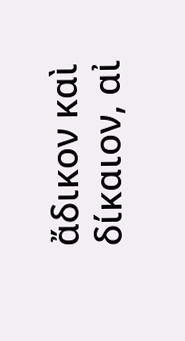ἄδικον καὶ δίκαιον, αἰ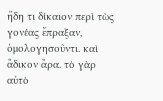ἤδη τι δίκαιον περὶ τὼς γονέας ἔπραξαν, ὁμολογησοῦντι. καὶ ἄδικον ἄρα. τὸ γὰρ αὐτὸ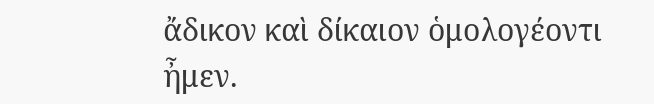ἄδικον καὶ δίκαιον ὁμολογέοντι ἦμεν.